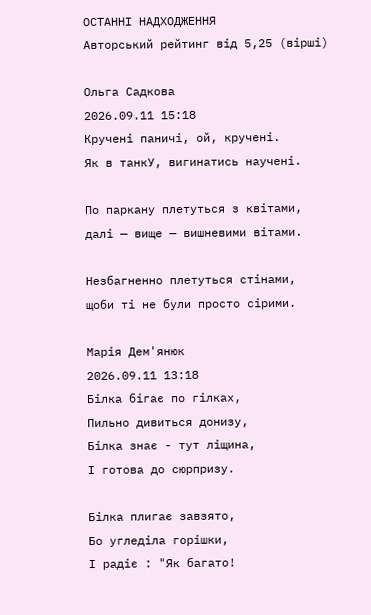ОСТАННІ НАДХОДЖЕННЯ
Авторський рейтинг від 5,25 (вірші)

Ольга Садкова
2026.09.11 15:18
Кручені паничі, ой, кручені.
Як в танкУ, вигинатись научені.

По паркану плетуться з квітами,
далі — вище — вишневими вітами.

Незбагненно плетуться стінами,
щоби ті не були просто сірими.

Марія Дем'янюк
2026.09.11 13:18
Білка бігає по гілках,
Пильно дивиться донизу,
Білка знає - тут ліщина,
І готова до сюрпризу.

Білка плигає завзято,
Бо угледіла горішки,
І радіє : "Як багато!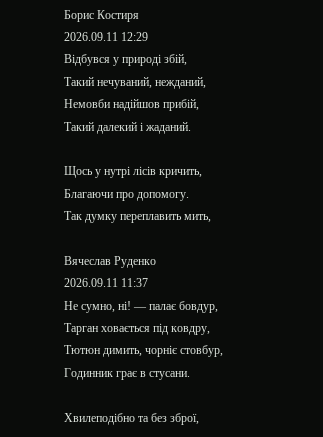Борис Костиря
2026.09.11 12:29
Відбувся у природі збій,
Такий нечуваний, нежданий,
Немовби надійшов прибій,
Такий далекий і жаданий.

Щось у нутрі лісів кричить,
Благаючи про допомогу.
Так думку переплавить мить,

Вячеслав Руденко
2026.09.11 11:37
Не сумно, ні! — палає бовдур,
Тарган ховається під ковдру,
Тютюн димить, чорніє стовбур,
Годинник грає в стусани.

Хвилеподібно та без зброї,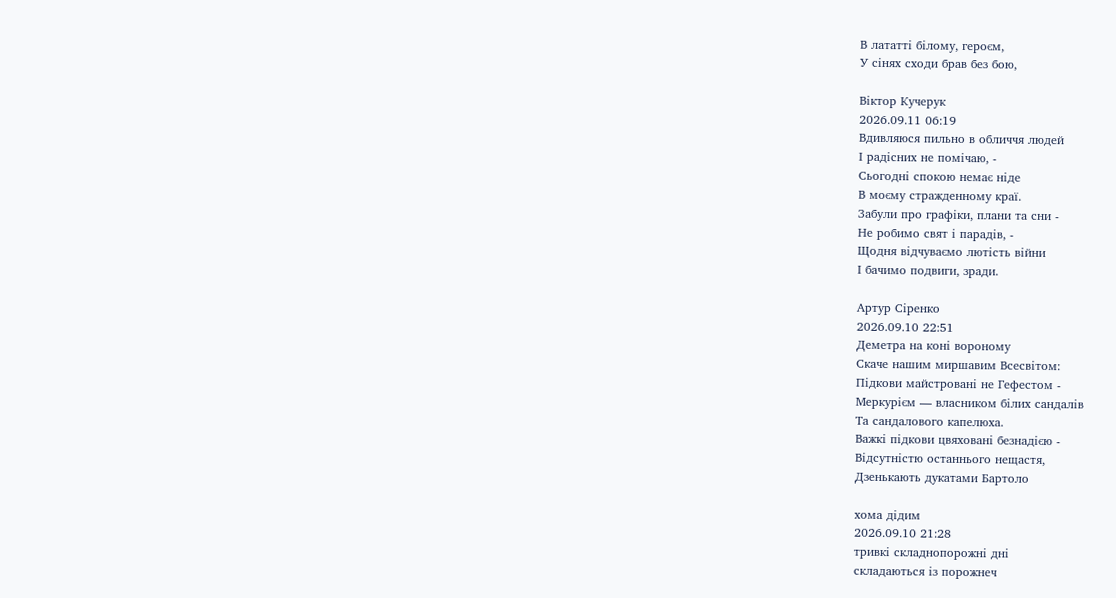В лататті білому, героєм,
У сінях сходи брав без бою,

Віктор Кучерук
2026.09.11 06:19
Вдивляюся пильно в обличчя людей
І радісних не помічаю, -
Сьогодні спокою немає ніде
В моєму стражденному краї.
Забули про графіки, плани та сни -
Не робимо свят і парадів, -
Щодня відчуваємо лютість війни
І бачимо подвиги, зради.

Артур Сіренко
2026.09.10 22:51
Деметра на коні вороному
Скаче нашим миршавим Всесвітом:
Підкови майстровані не Гефестом -
Меркурієм — власником білих сандалів
Та сандалового капелюха.
Важкі підкови цвяховані безнадією -
Відсутністю останнього нещастя,
Дзенькають дукатами Бартоло

хома дідим
2026.09.10 21:28
тривкі складнопорожні дні
складаються із порожнеч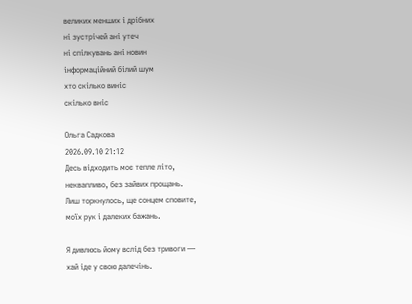великих менших і дрібних
ні зустрічей ані утеч
ні спілкувань ані новин
інформаційний білий шум
хто скілько виніс
скілько вніс

Ольга Садкова
2026.09.10 21:12
Десь відходить моє тепле літо,
неквапливо, без зайвих прощань.
Лиш торкнулось, ще сонцем сповите,
моїх рук і далеких бажань.

Я дивлюсь йому вслід без тривоги —
хай іде у свою далечінь.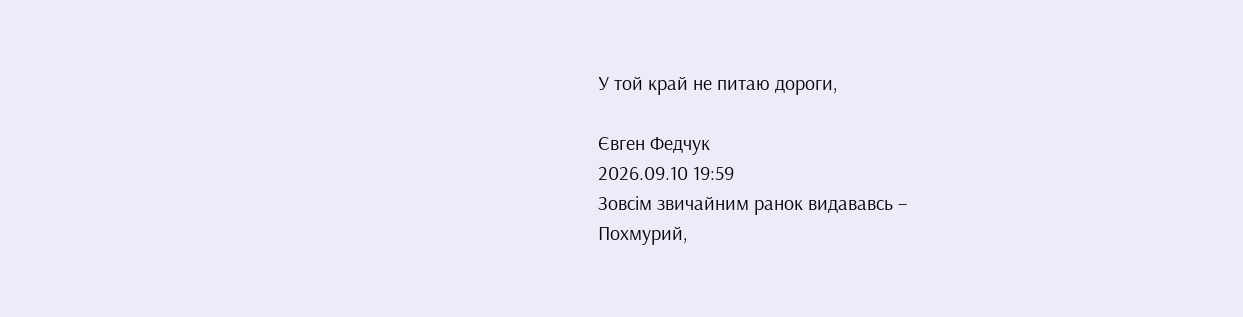У той край не питаю дороги,

Євген Федчук
2026.09.10 19:59
Зовсім звичайним ранок видававсь –
Похмурий,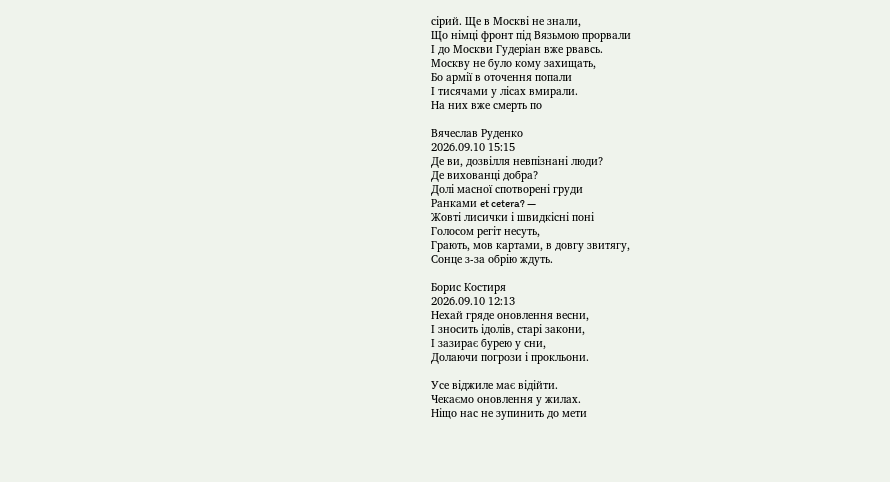сірий. Ще в Москві не знали,
Що німці фронт під Вязьмою прорвали
І до Москви Гудеріан вже рвавсь.
Москву не було кому захищать,
Бо армії в оточення попали
І тисячами у лісах вмирали.
На них вже смерть по

Вячеслав Руденко
2026.09.10 15:15
Де ви, дозвілля невпізнані люди?
Де вихованці добра?
Долі масної спотворені груди
Ранками et cetera? —
Жовті лисички і швидкісні поні
Голосом регіт несуть,
Грають, мов картами, в довгу звитягу,
Сонце з-за обрію ждуть.

Борис Костиря
2026.09.10 12:13
Нехай гряде оновлення весни,
І зносить ідолів, старі закони,
І зазирає бурею у сни,
Долаючи погрози і прокльони.

Усе віджиле має відійти.
Чекаємо оновлення у жилах.
Ніщо нас не зупинить до мети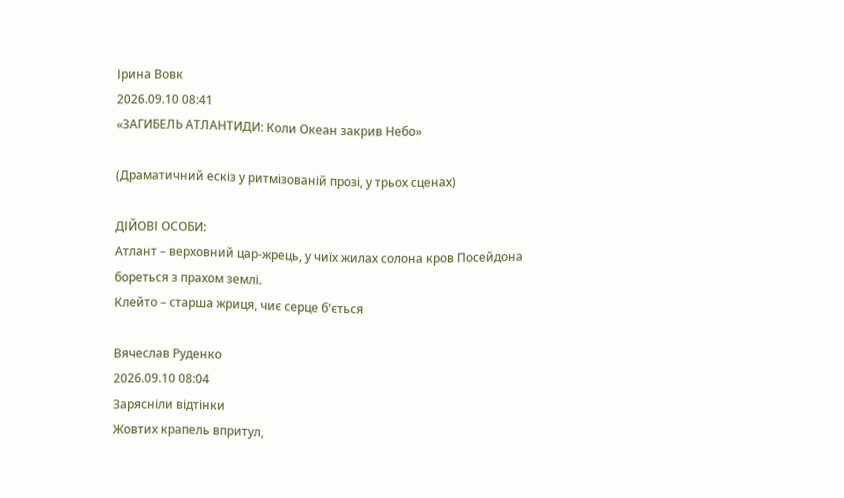Ірина Вовк
2026.09.10 08:41
«ЗАГИБЕЛЬ АТЛАНТИДИ: Коли Океан закрив Небо»

(Драматичний ескіз у ритмізованій прозі, у трьох сценах)

ДІЙОВІ ОСОБИ:
Атлант – верховний цар-жрець, у чиїх жилах солона кров Посейдона бореться з прахом землі.
Клейто – старша жриця, чиє серце б'ється

Вячеслав Руденко
2026.09.10 08:04
Зарясніли відтінки
Жовтих крапель впритул,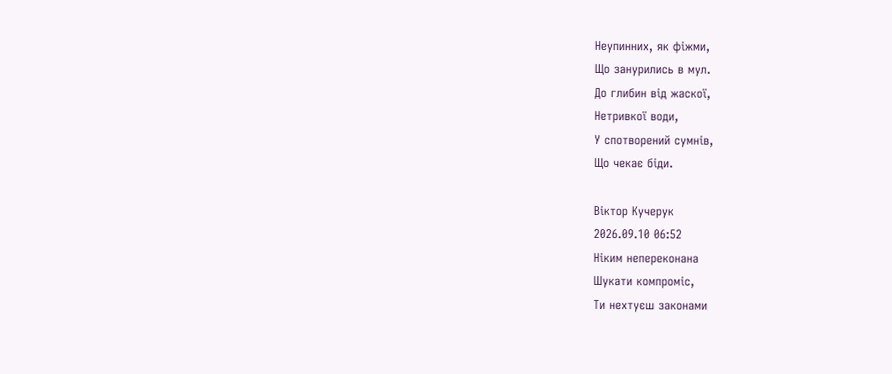Неупинних, як фіжми,
Що занурились в мул.
До глибин від жаскої,
Нетривкої води,
У спотворений сумнів,
Що чекає біди.

Віктор Кучерук
2026.09.10 06:52
Ніким непереконана
Шукати компроміс,
Ти нехтуєш законами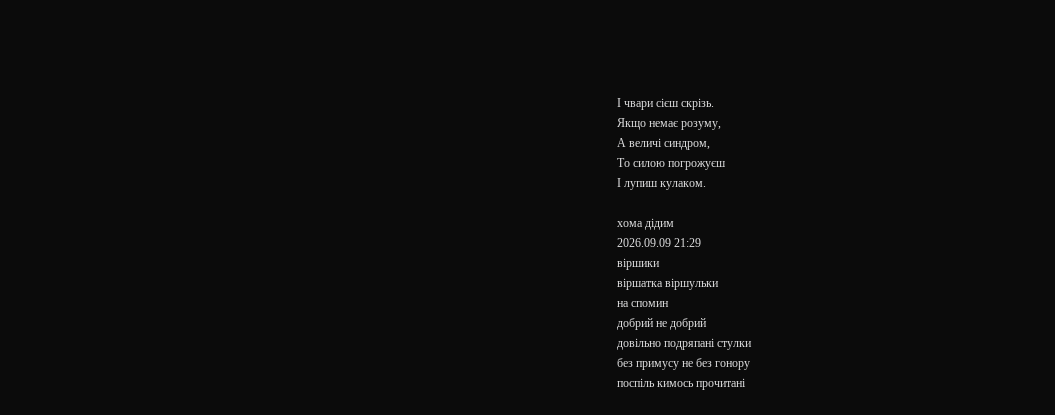І чвари сієш скрізь.
Якщо немає розуму,
А величі синдром,
То силою погрожуєш
І лупиш кулаком.

хома дідим
2026.09.09 21:29
віршики
віршатка віршульки
на спомин
добрий не добрий
довільно подряпані стулки
без примусу не без гонору
поспіль кимось прочитані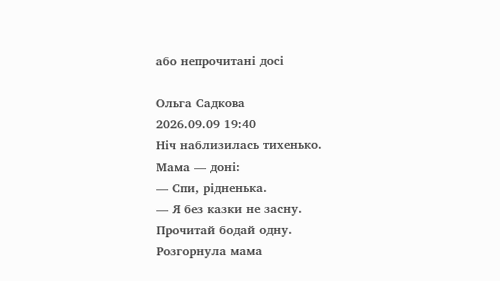або непрочитані досі

Ольга Садкова
2026.09.09 19:40
Ніч наблизилась тихенько.
Мама — доні:
— Спи, рідненька.
— Я без казки не засну.
Прочитай бодай одну.
Розгорнула мама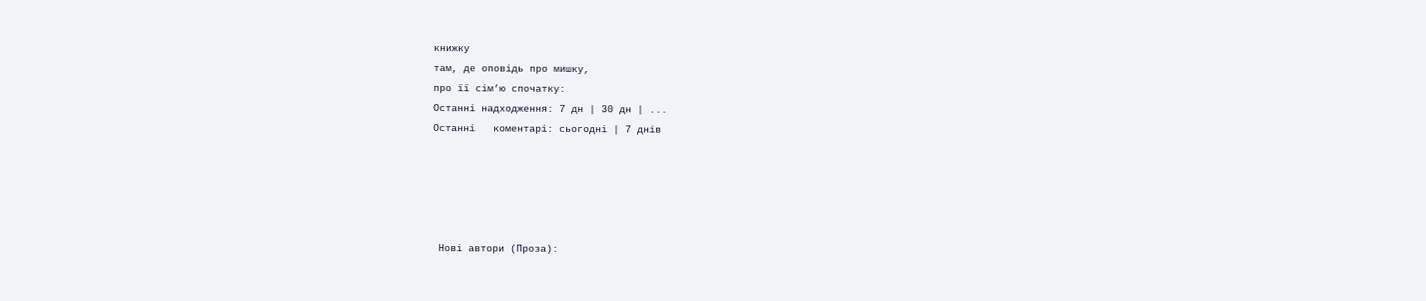книжку
там, де оповідь про мишку,
про її сім’ю спочатку:
Останні надходження: 7 дн | 30 дн | ...
Останні   коментарі: сьогодні | 7 днів





 Нові автори (Проза):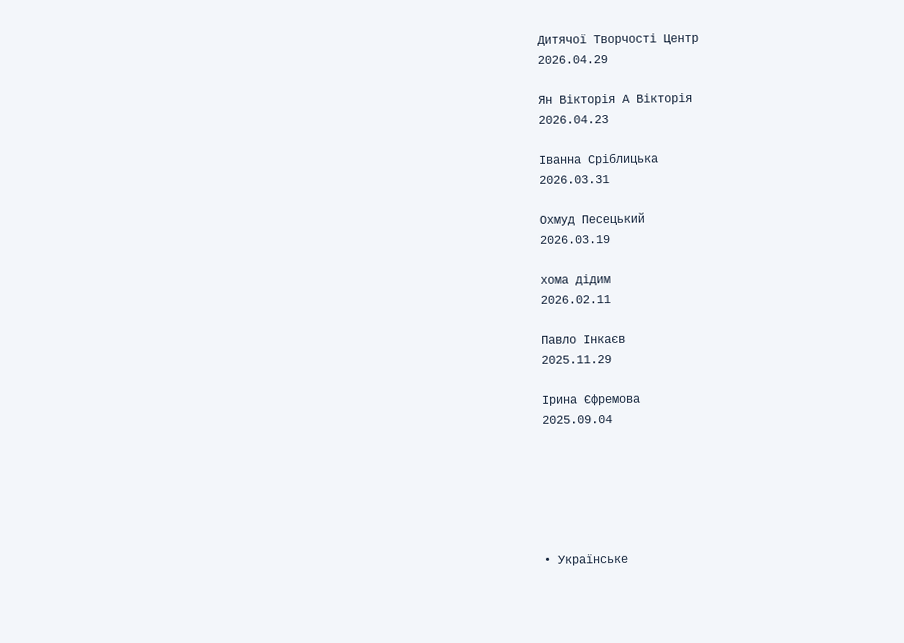Дитячої Творчості Центр
2026.04.29

Ян Вікторія А Вікторія
2026.04.23

Іванна Сріблицька
2026.03.31

Охмуд Песецький
2026.03.19

хома дідим
2026.02.11

Павло Інкаєв
2025.11.29

Ірина Єфремова
2025.09.04






• Українське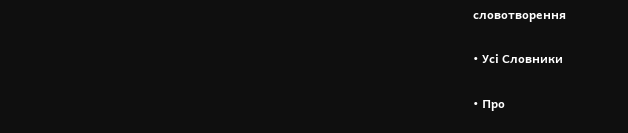словотворення

• Усі Словники

• Про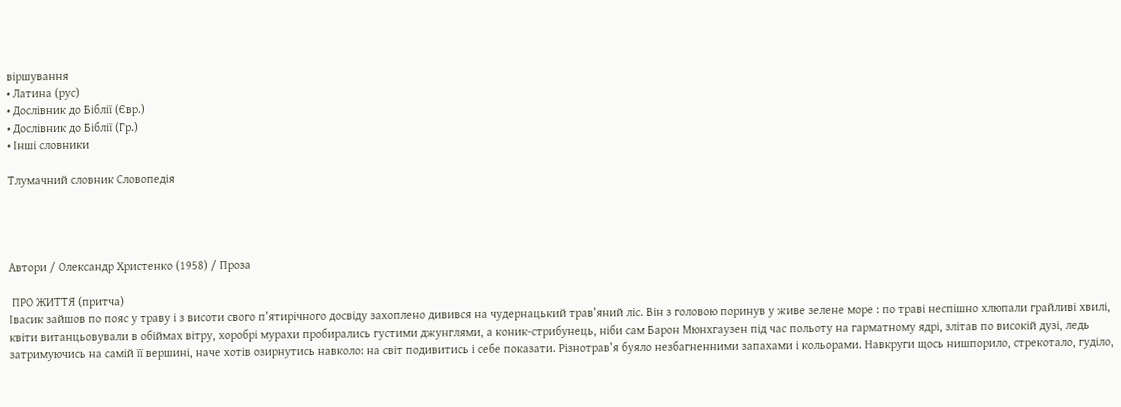віршування
• Латина (рус)
• Дослівник до Біблії (Євр.)
• Дослівник до Біблії (Гр.)
• Інші словники

Тлумачний словник Словопедія




Автори / Олександр Христенко (1958) / Проза

 ПРО ЖИТТЯ (притча)
Івасик зайшов по пояс у траву і з висоти свого п’ятирічного досвіду захоплено дивився на чудернацький трав’яний ліс. Він з головою поринув у живе зелене море : по траві неспішно хлюпали грайливі хвилі, квіти витанцьовували в обіймах вітру, хоробрі мурахи пробирались густими джунглями, а коник-стрибунець, ніби сам Барон Мюнхгаузен під час польоту на гарматному ядрі, злітав по високій дузі, ледь затримуючись на самій її вершині, наче хотів озирнутись навколо: на світ подивитись і себе показати. Різнотрав’я буяло незбагненними запахами і кольорами. Навкруги щось нишпорило, стрекотало, гуділо,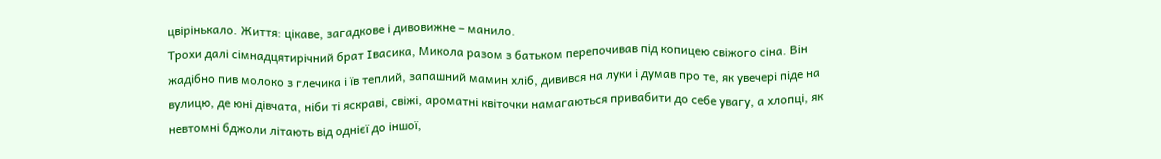цвірінькало. Життя: цікаве, загадкове і дивовижне – манило.
Трохи далі сімнадцятирічний брат Івасика, Микола разом з батьком перепочивав під копицею свіжого сіна. Він жадібно пив молоко з глечика і їв теплий, запашний мамин хліб, дивився на луки і думав про те, як увечері піде на вулицю, де юні дівчата, ніби ті яскраві, свіжі, ароматні квіточки намагаються привабити до себе увагу, а хлопці, як невтомні бджоли літають від однієї до іншої,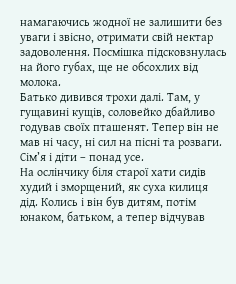намагаючись жодної не залишити без уваги і звісно, отримати свій нектар задоволення. Посмішка підсковзнулась на його губах, ще не обсохлих від молока.
Батько дивився трохи далі. Там, у гущавині кущів, соловейко дбайливо годував своїх пташенят. Тепер він не мав ні часу, ні сил на пісні та розваги. Сім’я і діти – понад усе.
На ослінчику біля старої хати сидів худий і зморщений, як суха килиця дід. Колись і він був дитям, потім юнаком, батьком, а тепер відчував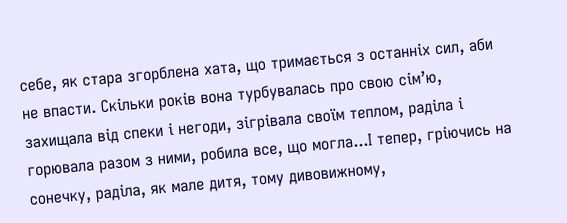себе, як стара згорблена хата, що тримається з останніх сил, аби не впасти. Скільки років вона турбувалась про свою сім’ю, захищала від спеки і негоди, зігрівала своїм теплом, раділа і горювала разом з ними, робила все, що могла...І тепер, гріючись на сонечку, раділа, як мале дитя, тому дивовижному,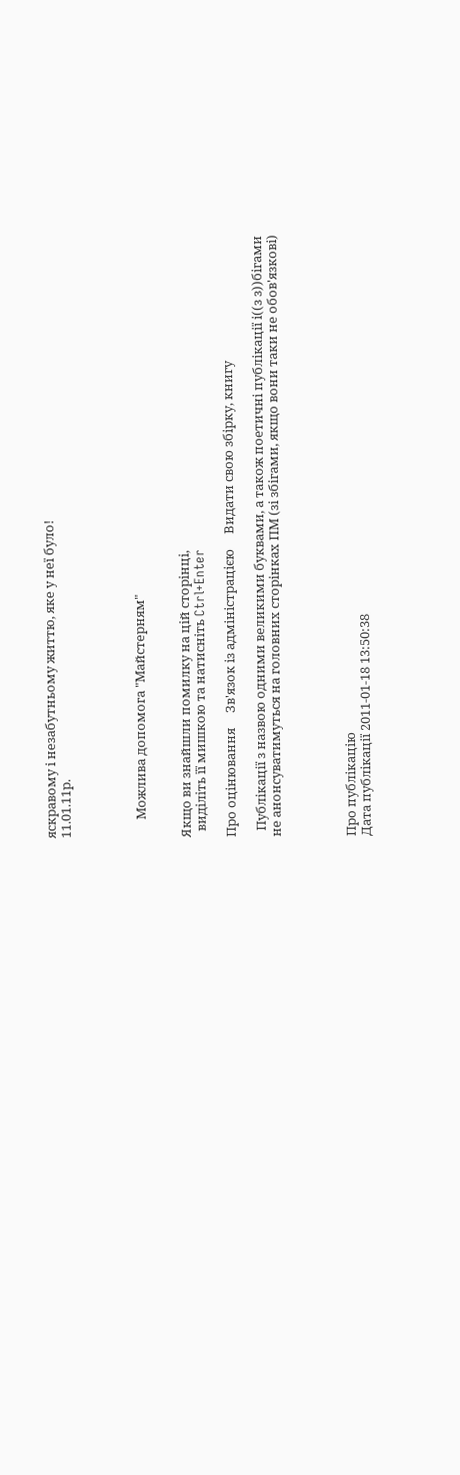яскравому і незабутньому життю, яке у неї було!
11.01.11р.




      Можлива допомога "Майстерням"


Якщо ви знайшли помилку на цiй сторiнцi,
  видiлiть її мишкою та натисніть Ctrl+Enter

Про оцінювання     Зв'язок із адміністрацією     Видати свою збірку, книгу

  Публікації з назвою одними великими буквами, а також поетичні публікації і((з з))бігами
не анонсуватимуться на головних сторінках ПМ (зі збігами, якщо вони таки не обов'язкові)




Про публікацію
Дата публікації 2011-01-18 13:50:38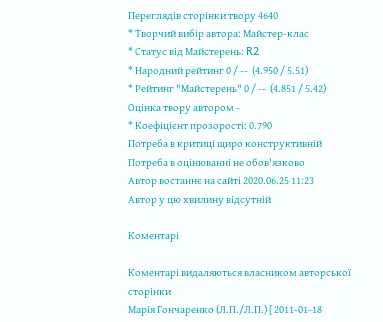Переглядів сторінки твору 4640
* Творчий вибір автора: Майстер-клас
* Статус від Майстерень: R2
* Народний рейтинг 0 / --  (4.950 / 5.51)
* Рейтинг "Майстерень" 0 / --  (4.851 / 5.42)
Оцінка твору автором -
* Коефіцієнт прозорості: 0.790
Потреба в критиці щиро конструктивній
Потреба в оцінюванні не обов'язково
Автор востаннє на сайті 2020.06.25 11:23
Автор у цю хвилину відсутній

Коментарі

Коментарі видаляються власником авторської сторінки
Марія Гончаренко (Л.П./Л.П.) [ 2011-01-18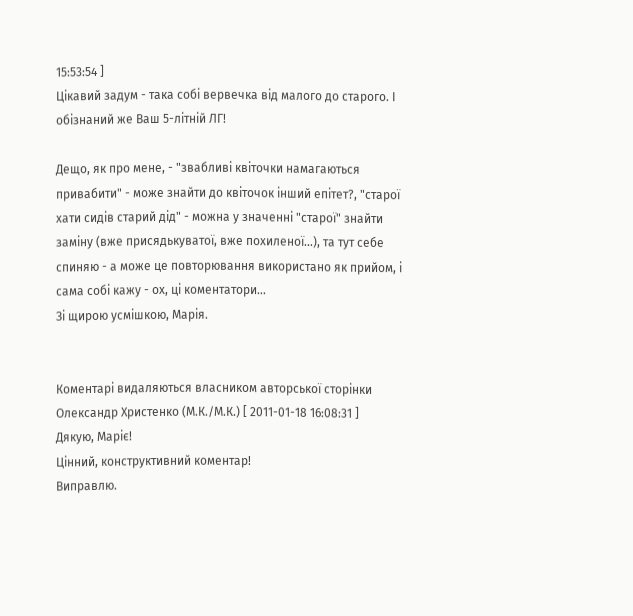15:53:54 ]
Цікавий задум - така собі вервечка від малого до старого. І обізнаний же Ваш 5-літній ЛГ!

Дещо, як про мене, - "звабливі квіточки намагаються привабити" - може знайти до квіточок інший епітет?, "старої хати сидів старий дід" - можна у значенні "старої" знайти заміну (вже присядькуватої, вже похиленої...), та тут себе спиняю - а може це повторювання використано як прийом, і сама собі кажу - ох, ці коментатори...
Зі щирою усмішкою, Марія.


Коментарі видаляються власником авторської сторінки
Олександр Христенко (М.К./М.К.) [ 2011-01-18 16:08:31 ]
Дякую, Маріє!
Цінний, конструктивний коментар!
Виправлю.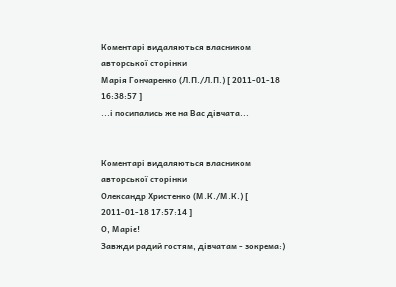Коментарі видаляються власником авторської сторінки
Марія Гончаренко (Л.П./Л.П.) [ 2011-01-18 16:38:57 ]
...і посипались же на Вас дівчата...


Коментарі видаляються власником авторської сторінки
Олександр Христенко (М.К./М.К.) [ 2011-01-18 17:57:14 ]
О, Маріє!
Завжди радий гостям, дівчатам - зокрема:)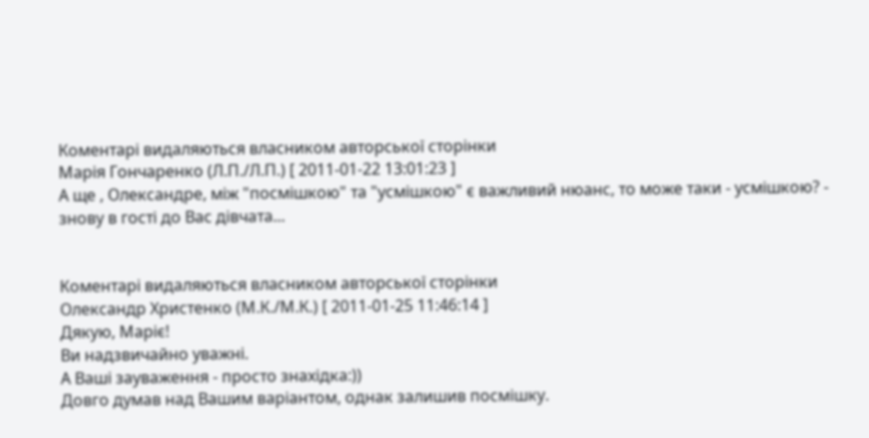Коментарі видаляються власником авторської сторінки
Марія Гончаренко (Л.П./Л.П.) [ 2011-01-22 13:01:23 ]
А ще , Олександре, між "посмішкою" та "усмішкою" є важливий нюанс, то може таки - усмішкою? -
знову в гості до Вас дівчата...


Коментарі видаляються власником авторської сторінки
Олександр Христенко (М.К./М.К.) [ 2011-01-25 11:46:14 ]
Дякую, Маріє!
Ви надзвичайно уважні.
А Ваші зауваження - просто знахідка:))
Довго думав над Вашим варіантом, однак залишив посмішку.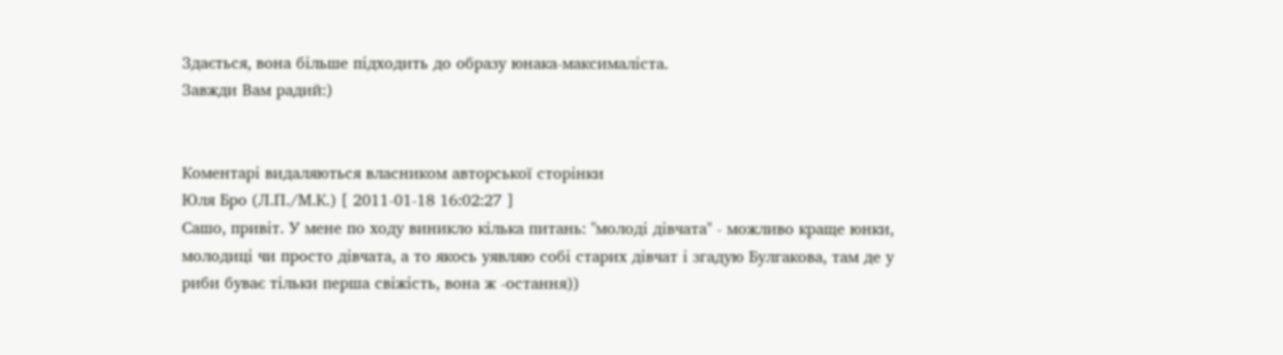Здається, вона більше підходить до образу юнака-максималіста.
Завжди Вам радий:)


Коментарі видаляються власником авторської сторінки
Юля Бро (Л.П./М.К.) [ 2011-01-18 16:02:27 ]
Сашо, привіт. У мене по ходу виникло кілька питань: "молоді дівчата" - можливо краще юнки, молодиці чи просто дівчата, а то якось уявляю собі старих дівчат і згадую Булгакова, там де у риби буває тільки перша свіжість, вона ж -остання))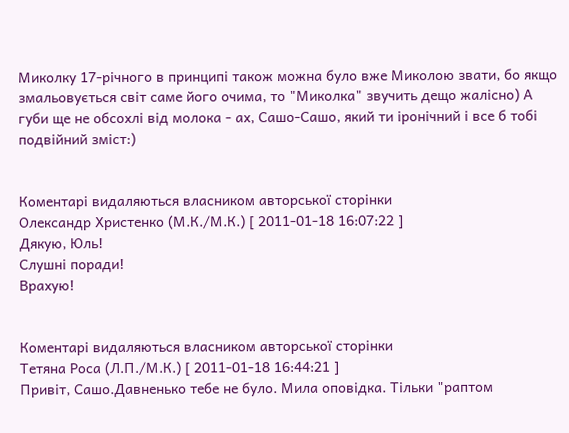Миколку 17-річного в принципі також можна було вже Миколою звати, бо якщо змальовується світ саме його очима, то "Миколка" звучить дещо жалісно) А губи ще не обсохлі від молока - ах, Сашо-Сашо, який ти іронічний і все б тобі подвійний зміст:)


Коментарі видаляються власником авторської сторінки
Олександр Христенко (М.К./М.К.) [ 2011-01-18 16:07:22 ]
Дякую, Юль!
Слушні поради!
Врахую!


Коментарі видаляються власником авторської сторінки
Тетяна Роса (Л.П./М.К.) [ 2011-01-18 16:44:21 ]
Привіт, Сашо.Давненько тебе не було. Мила оповідка. Тільки "раптом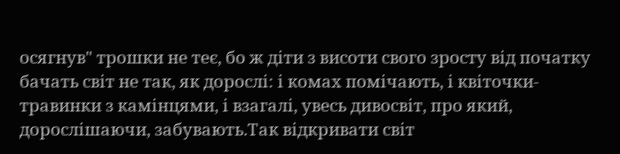осягнув" трошки не теє, бо ж діти з висоти свого зросту від початку бачать світ не так, як дорослі: і комах помічають, і квіточки-травинки з камінцями, і взагалі, увесь дивосвіт, про який, дорослішаючи, забувають.Так відкривати світ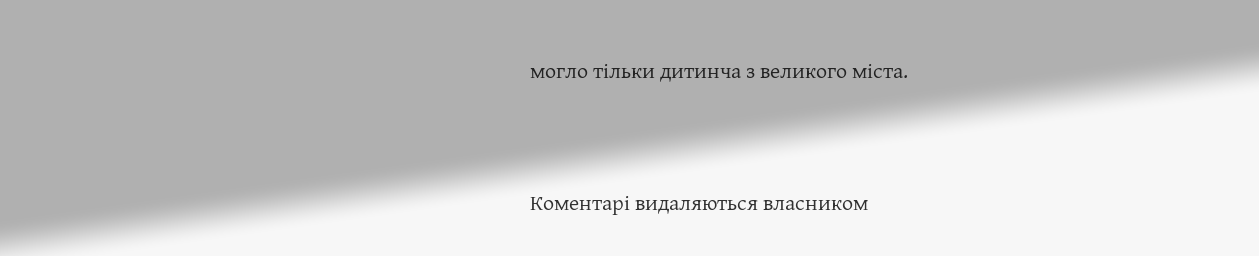могло тільки дитинча з великого міста.


Коментарі видаляються власником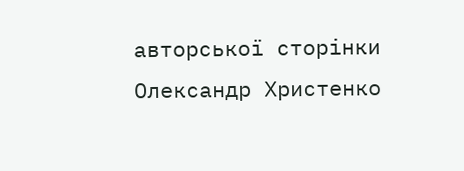авторської сторінки
Олександр Христенко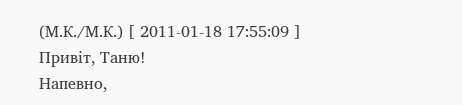(М.К./М.К.) [ 2011-01-18 17:55:09 ]
Привіт, Таню!
Напевно,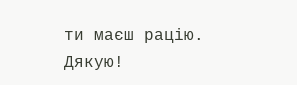ти маєш рацію.
Дякую!